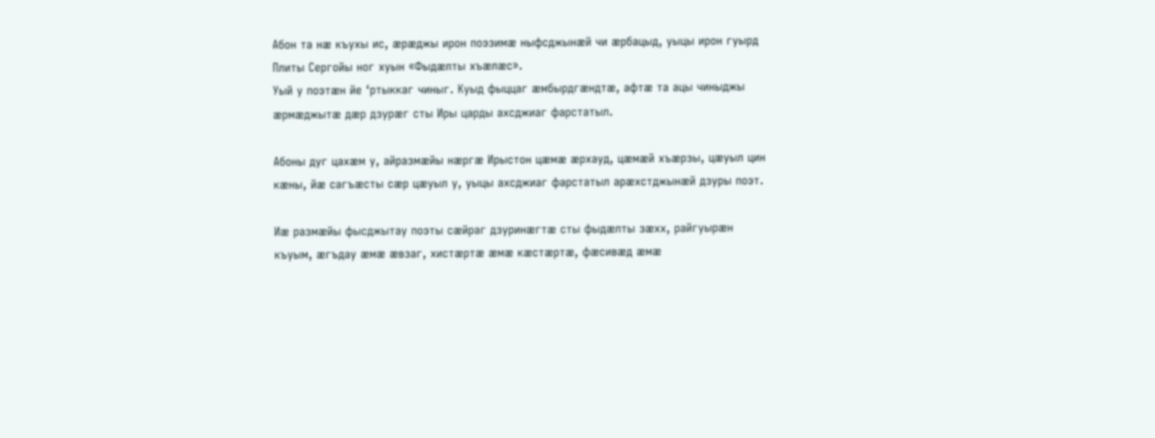Абон та нӕ къухы ис, ӕрӕджы ирон поэзимӕ ныфсджынӕй чи ӕрбацыд, уыцы ирон гуырд Плиты Сергойы ног хуын «Фыдӕлты хъӕлӕс».
Уый у поэтӕн йе ‘ртыккаг чиныг. Куыд фыццаг ӕмбырдгӕндтӕ, афтӕ та ацы чиныджы ӕрмӕджытӕ дӕр дзурӕг сты Иры царды ахсджиаг фарстатыл.

Абоны дуг цахӕм у, айразмӕйы нӕргӕ Ирыстон цӕмӕ ӕрхауд, цӕмӕй хъӕрзы, цӕуыл цин кӕны, йӕ сагъӕсты сӕр цӕуыл у, уыцы ахсджиаг фарстатыл арӕхстджынӕй дзуры поэт.

Иӕ размӕйы фысджытау поэты сӕйраг дзуринӕгтӕ сты фыдӕлты зӕхх, райгуырӕн къуым, ӕгъдау ӕмӕ ӕвзаг, хистӕртӕ ӕмӕ кӕстӕртӕ, фӕсивӕд ӕмӕ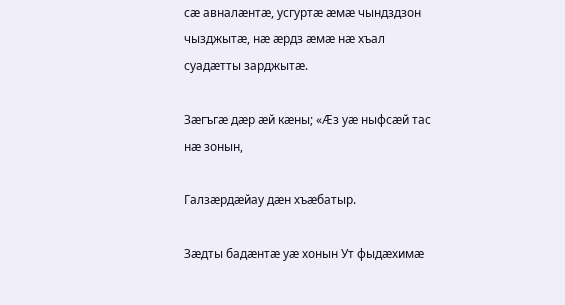сӕ авналӕнтӕ, усгуртӕ ӕмӕ чындздзон чызджытӕ, нӕ ӕрдз ӕмӕ нӕ хъал суадӕтты зарджытӕ.

Зӕгъгӕ дӕр ӕй кӕны; «Ӕз уӕ ныфсӕй тас нӕ зонын,

Галзӕрдӕйау дӕн хъӕбатыр.

Зӕдты бадӕнтӕ уӕ хонын Ут фыдӕхимӕ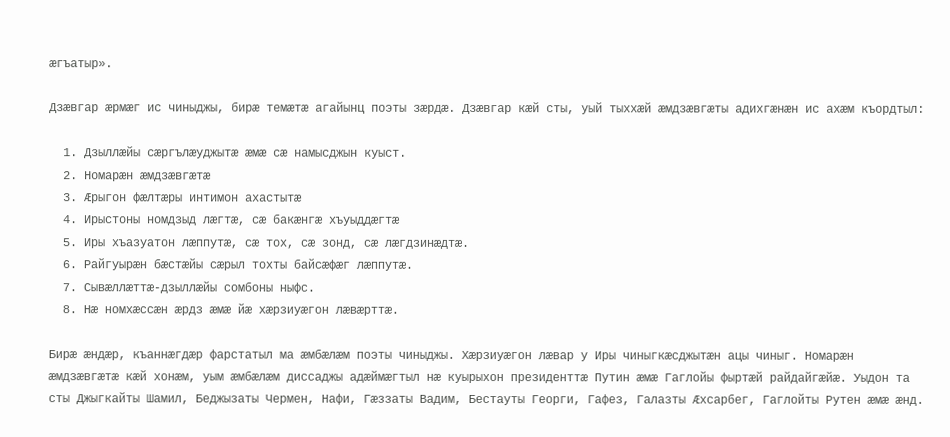ӕгъатыр».

Дзӕвгар ӕрмӕг ис чиныджы, бирӕ темӕтӕ агайынц поэты зӕрдӕ. Дзӕвгар кӕй сты, уый тыххӕй ӕмдзӕвгӕты адихгӕнӕн ис ахӕм къордтыл:

  1. Дзыллӕйы сӕргълӕуджытӕ ӕмӕ сӕ намысджын куыст.
  2. Номарӕн ӕмдзӕвгӕтӕ
  3. Ӕрыгон фӕлтӕры интимон ахастытӕ
  4. Ирыстоны номдзыд лӕгтӕ, сӕ бакӕнгӕ хъуыддӕгтӕ
  5. Иры хъазуатон лӕппутӕ, сӕ тох, сӕ зонд, сӕ лӕгдзинӕдтӕ.
  6. Райгуырӕн бӕстӕйы сӕрыл тохты байсæфӕг лӕппутӕ.
  7. Сывӕллӕттӕ-дзыллӕйы сомбоны ныфс.
  8. Нӕ номхӕссӕн ӕрдз ӕмӕ йӕ хӕрзиуӕгон лӕвӕрттӕ.

Бирӕ ӕндӕр, къаннӕгдӕр фарстатыл ма ӕмбӕлӕм поэты чиныджы. Хӕрзиуӕгон лӕвар у Иры чиныгкӕсджытӕн ацы чиныг. Номарӕн ӕмдзӕвгӕтӕ кӕй хонӕм, уым ӕмбӕлӕм диссаджы адӕймӕгтыл нӕ куырыхон президенттӕ Путин ӕмӕ Гаглойы фыртӕй райдайгӕйӕ. Уыдон та сты Джыгкайты Шамил, Беджызаты Чермен, Нафи, Гӕззаты Вадим, Бестауты Георги, Гафез, Галазты Ӕхсарбег, Гаглойты Рутен ӕмӕ ӕнд.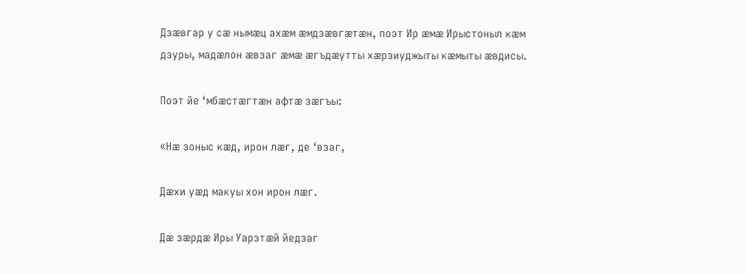Дзӕвгар у сӕ нымӕц ахӕм ӕмдзӕвгӕтӕн, поэт Ир ӕмӕ Ирыстоныл кӕм дзуры, мадӕлон ӕвзаг ӕмӕ ӕгъдӕутты хӕрзиуджыты кӕмыты ӕвдисы.

Поэт йе ‘мбӕстӕгтӕн афтӕ зӕгъы:

«Нӕ зоныс кӕд, ирон лӕг, де ‘взаг,

Дӕхи уӕд макуы хон ирон лӕг.

Дӕ зӕрдӕ Иры Уарзтӕй йедзаг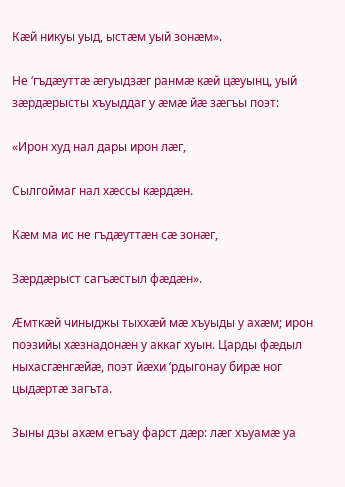Кӕй никуы уыд, ыстӕм уый зонӕм».

Не ‘гъдӕуттӕ ӕгуыдзӕг ранмӕ кӕй цӕуынц, уый зӕрдӕрысты хъуыддаг у ӕмӕ йӕ зӕгъы поэт:

«Ирон худ нал дары ирон лӕг,

Сылгоймаг нал хӕссы кӕрдӕн.

Кӕм ма ис не гъдӕуттӕн сӕ зонӕг,

Зӕрдӕрыст сагъӕстыл фӕдӕн».

Ӕмткӕй чиныджы тыххӕй мӕ хъуыды у ахӕм; ирон поэзийы хӕзнадонӕн у аккаг хуын. Царды фӕдыл ныхасгӕнгӕйӕ, поэт йӕхи ‘рдыгонау бирӕ ног цыдӕртӕ загъта.

Зыны дзы ахӕм егъау фарст дӕр: лӕг хъуамӕ уа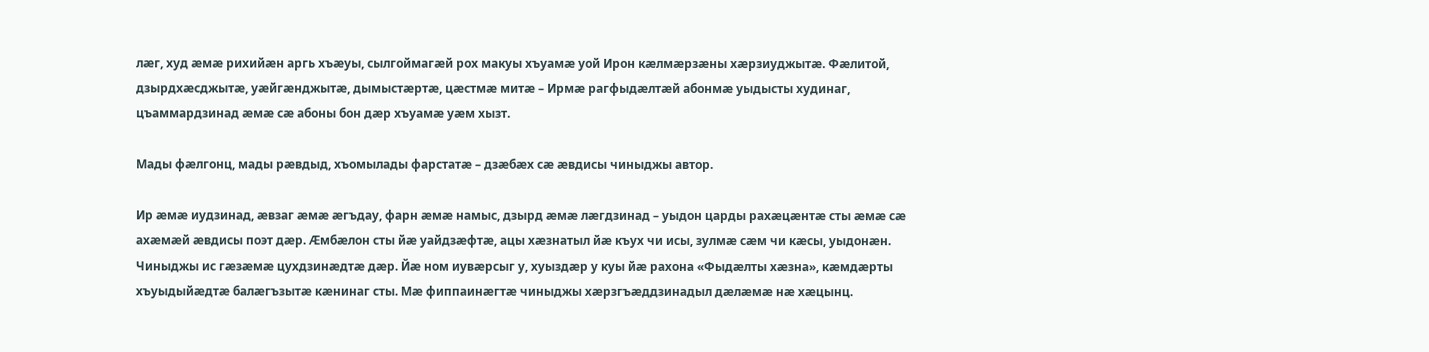лӕг, худ ӕмӕ рихийӕн аргь хъӕуы, сылгоймагӕй рох макуы хъуамӕ уой Ирон кӕлмӕрзӕны хӕрзиуджытӕ. Фӕлитой, дзырдхӕсджытӕ, уӕйгӕнджытӕ, дымыстӕртӕ, цӕстмӕ митӕ – Ирмӕ рагфыдӕлтӕй абонмӕ уыдысты худинаг, цъаммардзинад ӕмӕ сӕ абоны бон дӕр хъуамӕ уӕм хызт.

Мады фӕлгонц, мады рӕвдыд, хъомылады фарстатӕ – дзӕбӕх сӕ ӕвдисы чиныджы автор.

Ир ӕмӕ иудзинад, ӕвзаг ӕмӕ ӕгъдау, фарн ӕмӕ намыс, дзырд ӕмӕ лӕгдзинад – уыдон царды рахӕцӕнтӕ сты ӕмӕ сӕ ахӕмӕй ӕвдисы поэт дӕр. Ӕмбӕлон сты йӕ уайдзӕфтӕ, ацы хӕзнатыл йӕ къух чи исы, зулмӕ сӕм чи кӕсы, уыдонӕн. Чиныджы ис гӕзӕмӕ цухдзинӕдтӕ дӕр. Йӕ ном иувӕрсыг у, хуыздӕр у куы йӕ рахона «Фыдӕлты хӕзна», кӕмдӕрты хъуыдыйӕдтӕ балӕгъзытӕ кӕнинаг сты. Мӕ фиппаинӕгтӕ чиныджы хӕрзгъӕддзинадыл дӕлӕмӕ нӕ хӕцынц.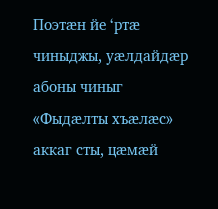Поэтӕн йе ‘ртӕ чиныджы, уӕлдайдӕр абоны чиныг «Фыдӕлты хъӕлӕс» аккаг сты, цӕмӕй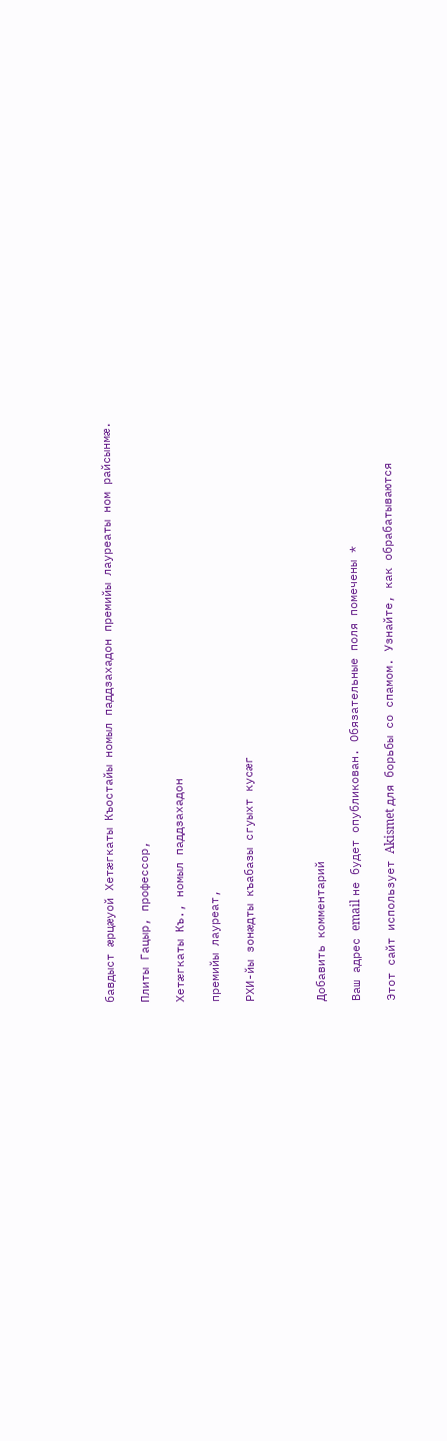бавдыст ӕрцӕуой Хетӕгкаты Къостайы номыл паддзахадон премийы лауреаты ном райсынмӕ.

Плиты Гацыр, профессор,

Хетӕгкаты Къ., номыл паддзахадон

премийы лауреат,

РХИ-йы зонӕдты къабазы сгуыхт кусӕг



Добавить комментарий

Ваш адрес email не будет опубликован. Обязательные поля помечены *

Этот сайт использует Akismet для борьбы со спамом. Узнайте, как обрабатываются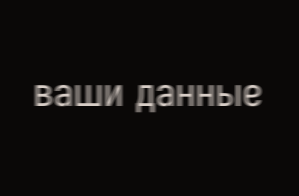ваши данные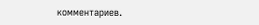комментариев.